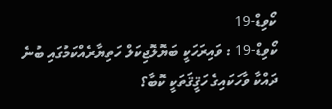ކޯވިޑް-19
ކޯވިޑް-19 : ވައިރަހަކީ ބަޔޮލޮޖިކަލް ހަތިޔާރެއްކަމުގައި ބުނެ ދައްކާ ވާހަކައިގެ ހަޤީޤަތަކީ ކޮބާ؟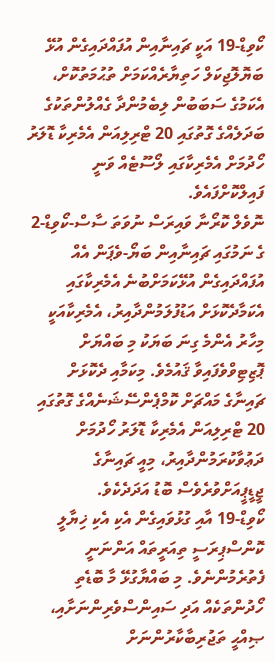ކޯވިޑް-19 އަކީ ޗައިނާއިން އުފައްދައިގެން އުޅޭ ބަޔޮލޮޖިކަލް ހަތިޔާރެއްކަމަށް ތުޙުމަތުކޮށް، އެކަމުގެ ސަބަބުން ލިބެމުންދާ ގެއްލުންތަކުގެ ބަދަލެއްގެ ގޮތުގައި 20 ޓްރިލިއަން އެމެރިކާ ޑޮލަރު ހޯދުމަށް އެމެރިކާގައި ލޯސޫޓެއް ވަނީ ފައިލްކޮށްފައެވެ.
ނޮވެލް ކޮރޯނާ ވައިރަސް ނުވަތަ ސާސް-ކޯވިޑް-2 ގެ ނަމުގައި ޗައިނާއިން ބަޔޯ-ވެޕަން އެއް އުފައްދައިގެން އުޅޭކަމަށްބުނެ އެމެރިކާގައި އެކަމާދެކޮޅަށް އަޑުފުލަމުންދާއިރު، އެމެރިކާއަކީ މިހާރު އެންމެ ގިނަ ބަޔަކު މި ބައްޔަށް ޕޮޒިޓިވްވެފައިވާ ޤައުމެވެ. މިކަމާއި ދެކޮޅަށް ޗައިނާގެ މައްޗަށް ކޮމްޕެންސޭޝަނެއްގެ ގޮތުގައި 20 ޓްރިލިއަން އެމެރިކާ ޑޮލަރު ހޯދުމަށް ދަޢުވާކުރަމުންދާއިރު، މިއީ ޗައިނާގެ ޖީޑީޕީއަށްވުރެވެސް ބޮޑު އަދަދެކެވެ.
ކޯވިޑް-19 އާއި ގުޅުވައިގެން އެކި އެކި ޚިޔާލީ ކޮންސްޕިރަސީ ތިއަރީތައް އަންނަނީ ފެތުރެމުންނެވެ. މި ބައްޔާގުޅޭ މާ ބޮޑެތި ހޯދުންތަކެއް އަދި ސައިންސްވެރިންނަށާއި، ޞިއްޙީ ތަޖުރިބާކާރުންނަށް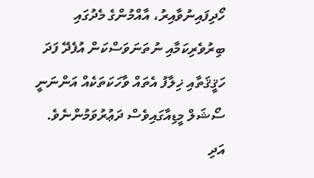ހޯދިފައިނުވާއިރު، އާއްމުންގެ މެދުގައި ބިރުވެރިކަމާއި ނުތަނަވަސްކަން އުފެދޭ ފަދަ ހަޤީޤަތާއި ޚިލާފު އެތައް ވާހަކަތަކެއް އަންނަނީ ސޯޝަލް މީޑިއާގައިވެސް ދަޢުރުވަމުންނެވެ. އަދި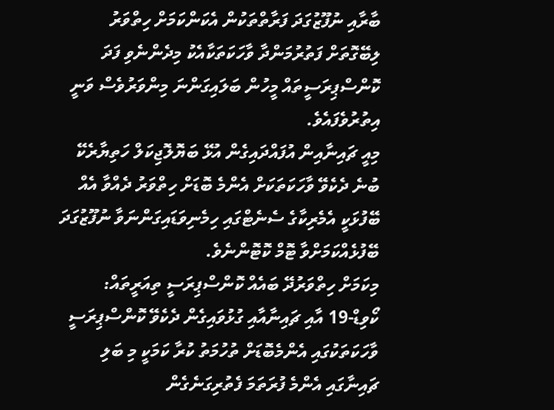ބާރާއި ނުފޫޒުގަދަ ފަރާތްތަކުން އެކަންކަމަށް ހިތްވަރު ލިބޭގޮތަށް ފަތުރުމަންދާ ވާހަކަތަކާއެކު މިދެންނެވި ފަދަ ކޮންސްޕިރަސީތައް މީހުން ބަލައިގަންނަ މިންވަރުވެސް ވަނީ އިތުރުވެފައެވެ.
މިއީ ޗައިނާއިން އުފައްދައިގެން އުޅޭ ބަޔޮލޮޖިކަލް ހަތިޔާރެކޭ ބުނެ ދެކެވޭ ވާހަކަތަކަށް އެންމެ ބޮޑަށް ހިތްވަރު ދެއްވާ އެއް ބޭފުޅަކީ އެމެރިކާގެ ސެނެޓްގައި ހިމެނިވަޑައިގަންނަވާ ނުފޫޒުގަދަ ބޭފުޅެއްކަމަށްވާ ޓޮމް ކޮޓޮންނެވެ.
މިކަމަށް ހިތްވަރުދޭ ބައެއް ކޮންސްޕިރަސީ ތިއަރީތައް:
ކޯވިޑް-19 އާއި ޗައިނާއާއި ގުޅުވައިގެން ދެކެވޭ ކޮންސްޕިރަސީ ވާހަކަތަކުގައި އެންމެބޮޑަށް ތުހުމަތު ކުރާ ކަމަކީ މި ބަލި ޗައިނާގައި އެންމެ ފުރަތަމަ ފެތުރިގަނެގެން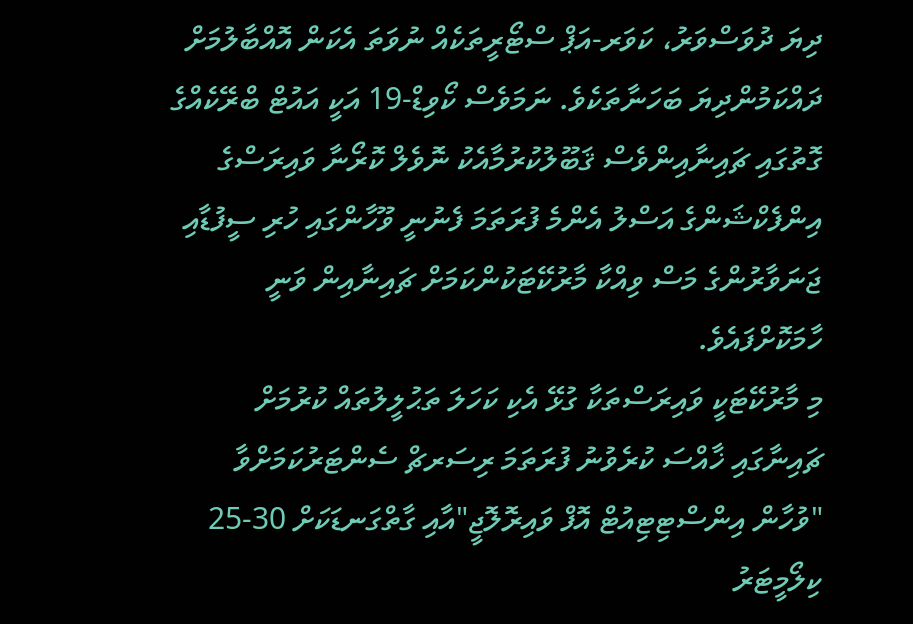ދިޔަ ދުވަސްވަރު، ކަވަރ-އަޕް ސްޓޯރީތަކެއް ނުވަތަ އެކަން އޮއްބާލުމަށް ދައްކަމުންދިޔަ ބަހަނާތަކެވެ. ނަމަވެސް ކޯވިޑް-19 އަކީ އައުޓް ބްރޭކެއްގެ ގޮތުގައި ޗައިނާއިންވެސް ޤަބޫލުކުރުމާއެކު ނޮވެލް ކޮރޯނާ ވައިރަސްގެ އިންފެކްޝަންގެ އަސްލު އެންމެ ފުރަތަމަ ފެނުނީ ވޫހާންގައި ހުރި ސީފުޑާއި ޖަނަވާރުންގެ މަސް ވިއްކާ މާރުކޭޓަކުންކަމަށް ޗައިނާއިން ވަނީ ހާމަކޮށްފައެވެ.
މި މާރުކޭޓަކީ ވައިރަސްތަކާ ގުޅޭ އެކި ކަހަލަ ތަޙުލީލުތައް ކުރުމަށް ޗައިނާގައި ޚާއްސަ ކުރެވުނު ފުރަތަމަ ރިސަރޗް ސެންޓަރުކަމަށްވާ "ވުހާން އިންސްޓިޓިއުޓް އޮފް ވައިރޮލޮޖީ"އާއި ގާތްގަނޑަކަށް 30-25 ކިލޯމީޓަރު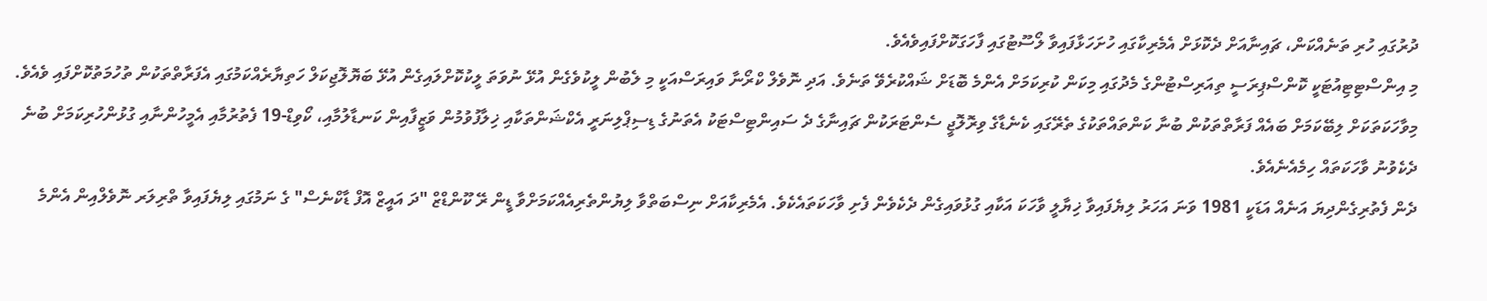ދުރުގައި ހުރި ތަނެއްކަން، ޗައިނާއަށް ދެކޮޅަށް އެމެރިކާގައި ހުށަހަޅާފައިވާ ލޯސޫޓުގައި ފާހަގަކޮށްފައިވެއެވެ.
މި އިންސްޓިޓިއުޓަކީ ކޮންސްޕިރަސީ ތިއަރިސްޓުންގެ މެދުގައި މިކަން ކުރިކަމަށް އެންމެ ބޮޑަށް ޝައްކުރެވޭ ތަނެވެ. އަދި ނޮވެލް ކްރޯނާ ވައިރަސްއަކީ މި ލެބުން ލީކުވެގެން އުޅޭ ނުވަތަ ލީކުކޮށްލައިގެން އުޅޭ ބަޔޮލޮޖިކަލް ހަތިޔާރެއްކަމުގައި އެފަރާތްތަކުން ތުހުމަތުކޮށްފައި ވެއެވެ. މިވާހަކަތަކަށް ލިބޭކަމަށް ބައެއް ފަރާތްތަކުން ބުނާ ކަންތައްތަކުގެ ތެރޭގައި ކެނެޑާގެ ވިރޮލޮޖީ ސެންޓަރަކުން ޗައިނާގެ ދެ ސައިންޓިސްޓަކު އެތަނުގެ ޑިސިޕްލިނަރީ އެކްޝަންތަކާއި ޚިލާފުވުމުން ވަޒީފާއިން ކަނޑާލުމާއި، ކޯވިޑް-19 ފެތުރުމާއި އެމީހުންނާއި ގުޅުންހުރިކަމަށް ބުނެ ދެކެވުނު ވާހަކަތައް ހިމެއެނެއެވެ.
ދެން ފެތުރިގެންދިޔަ އަނެއް އަޑަކީ 1981 ވަނަ އަހަރު ލިޔެފައިވާ ޚިޔާލީ ވާހަކަ އަކާއި ގުޅުވައިގެން ދެކެވެން ފެށި ވާހަކަތައެކެވެ. އެމެރިކާއަށް ނިސްބަތްވާ ލިޔުންތެރިއެއްކަމަށްވާ ޑީން ރޭ ކޫންޑްޒް "ދަ އައީޒް އޮފް ޑާކްނެސް" ގެ ނަމުގައި ލިޔެފައިވާ ތްރިލަރ ނޮވެލްއިން އެންމެ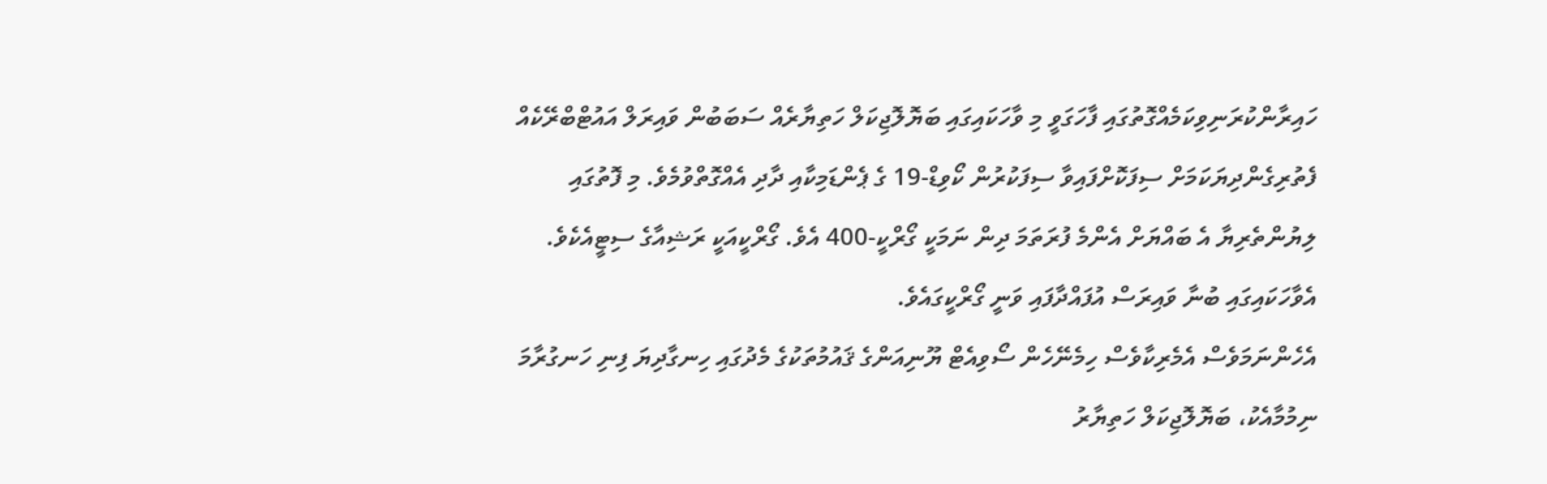ހައިރާންކުރަނިވިކަމެއްގޮތުގައި ފާހަގަވީ މި ވާހަކައިގައި ބަޔޮލޮޖިކަލް ހަތިޔާރެއް ސަބަބުން ވައިރަލް އައުޓްބްރޭކެއް ފެތުރިގެންދިޔަކަމަށް ސިފަކޮށްފައިވާ ސިފަކުރުން ކޯވިޑް-19 ގެ ޕެންޑަމިކާއި ދާދި އެއްގޮތްވުމެވެ. މި ފޮތުގައި ލިޔުންތެރިޔާ އެ ބައްޔަށް އެންމެ ފުރަތަމަ ދިން ނަމަކީ ގޯރްކީ-400 އެވެ. ގޯރްކީއަކީ ރަޝިއާގެ ސިޓީއެކެވެ. އެވާހަކައިގައި ބުނާ ވައިރަސް އުފައްދާފައި ވަނީ ގޯރްކީގައެވެ.
އެހެންނަމަވެސް އެމެރިކާވެސް ހިމެނޭހެން ސޯވިއެޓް ޔޫނިއަންގެ ޤައުމުތަކުގެ މެދުގައި ހިނގާދިޔަ ފިނި ހަނގުރާމަ ނިމުމާއެކު، ބަޔޮލޮޖިކަލް ހަތިޔާރު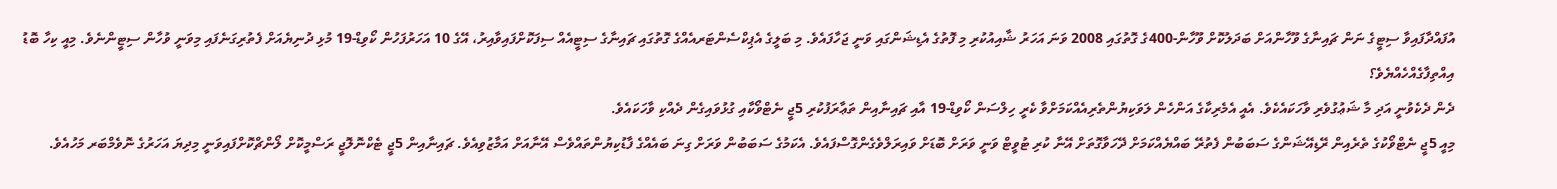އުފައްދާފައިވާ ސިޓީގެ ނަން ޗައިނާގެ ވޫހާންއަށް ބަދަލުކޮށް ވޫހާން-400ގެ ގޮތުގައި 2008 ވަނަ އަހަރު ޝާއިއުކުރި މި ފޮތުގެ އެޑިޝަންގައި ވަނީ ޖަހާފައެވެ. މި ބަލީގެ އެޕިކްސެންޓަރއެއްގެ ގޮތުގައި ޗައިނާގެ ސިޓީއެއް ސިފަކޮށްފައިވާއިރު، އޭގެ 10 އަހަރުފަހުން ކޯވިޑް-19 މުޅި ދުނިޔެއަށް ފެތުރިގަނެފައި މިވަނީ ވުހާން ސިޓީންނެވެ. މިއީ ކިހާ ބޮޑު އިއްތިފާގެއްހެއްޔެވެ؟
ދެން ދެކެވުނީ އަދި މާ ޝަޢުގުވެރި ވާހަކައެކެވެ. އެއީ އެމެރިކާގެ އަންހެން ލަވަކިޔުންތެރިއެއްކަމަށްވާ ކެރީ ހިލްސަން ކޯވިޑް-19 އާއި ޗައިނާއިން ތަޢާރަފުކުރި 5ޖީ ނެޓްވޯކާއި ގުޅުވައިގެން ދެއްކި ވާހަކައެވެ.
މިއީ 5ޖީ ނެޓްވޯކުގެ ތެރެއިން ރޭޑިއޭޝަންގެ ސަބަބުން ފެތުރޭ ބައްޔެއްކަމަށް ދޭހަވާގޮތަށް އޭނާ ކުރި ޓުވީޓް ވަނީ ވަރަށް ބޮޑަށް ވައިރަލްވެގެންގޮސްފައެވެ. އެކަމުގެ ސަބަބުން ވަރަށް ގިނަ ބައެއްގެ ފާޑުކިޔުންތައްވެސް އޭނާއަށް އަމާޒުވިއެވެ. ޗައިނާއިން 5ޖީ ޓެކްނޮލޮޖީ ރަސްމީކޮށް ލޯންޗްކޮށްފައިވަނީ މިދިޔަ އަހަރުގެ ނޮވެމްބަރ މަހުއެވެ.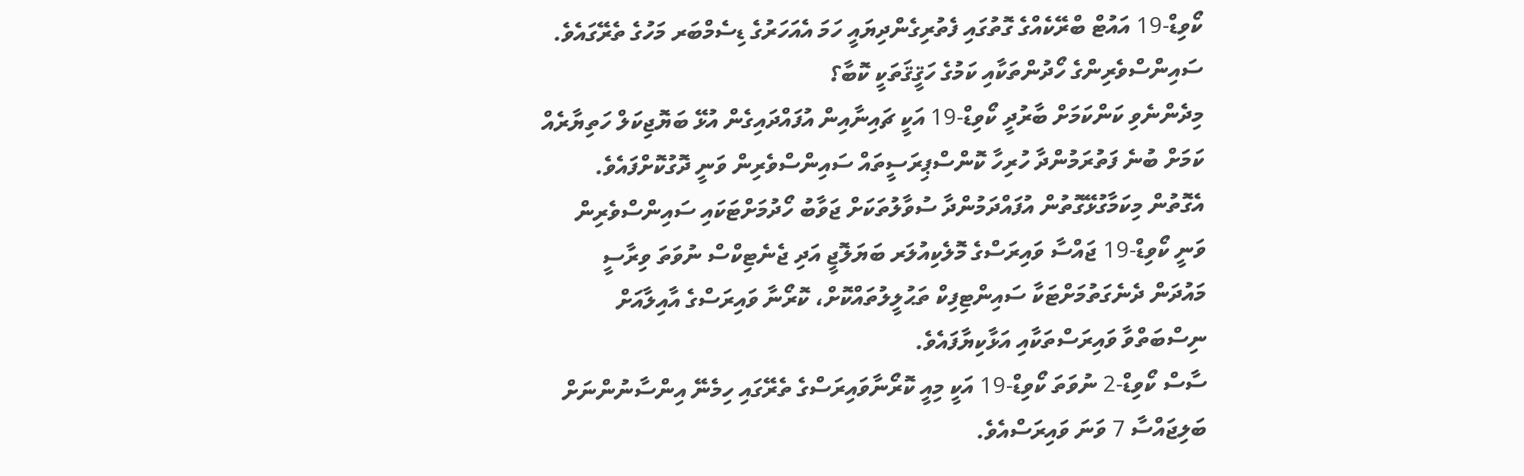ކޯވިޑް-19 އައުޓް ބްރޭކެއްގެ ގޮތުގައި ފެތުރިގެންދިޔައީ ހަމަ އެއަހަރުގެ ޑިސެމްބަރ މަހުގެ ތެރޭގައެވެ.
ސައިންސްވެރިންގެ ހޯދުންތަކާއި ކަމުގެ ހަޤީޤަތަކީ ކޮބާ؟
މިދެންނެވި ކަންކަމަށް ބާރުދީ ކޯވިޑް-19 އަކީ ޗައިނާއިން އުފައްދައިގެން އުޅޭ ބަޔޮޖިކަލް ހަތިޔާރެއް ކަމަށް ބުނެ ފަތުރަމުންދާ ހުރިހާ ކޮންސްޕިރަސީތައް ސައިންސްވެރިން ވަނީ ދޮގުކޮށްފައެވެ. އެގޮތުން މިކަމާގުޅޭގޮތުން އުފައްދަމުންދާ ސުވާލުތަކަށް ޖަވާބު ހޯދުމަށްޓަކައި ސައިންސްވެރިން ވަނީ ކޯވިޑް-19 ޖައްސާ ވައިރަސްގެ މޮލެކިއުލަރ ބަޔަލޮޖީ އަދި ޖެނެޓިކްސް ނުވަތަ ވިރާސީ މައުދަން ދެނެގަތުމަށްޓަކާ ސައިންޓިފިކް ތަޙުލީލުތައްކޮށް، ކޮރޯނާ ވައިރަސްގެ އާއިލާއަށް ނިސްބަތްވާ ވައިރަސްތަކާއި އަޅާކިޔާފައެވެ.
ސާސް ކޯވިޑް-2 ނުވަތަ ކޯވިޑް-19 އަކީ މިއީ ކޮރޯނާވައިރަސްގެ ތެރޭގައި ހިމެނޭ އިންސާނުންނަށް ބަލިޖައްސާ 7 ވަނަ ވައިރަސްއެވެ.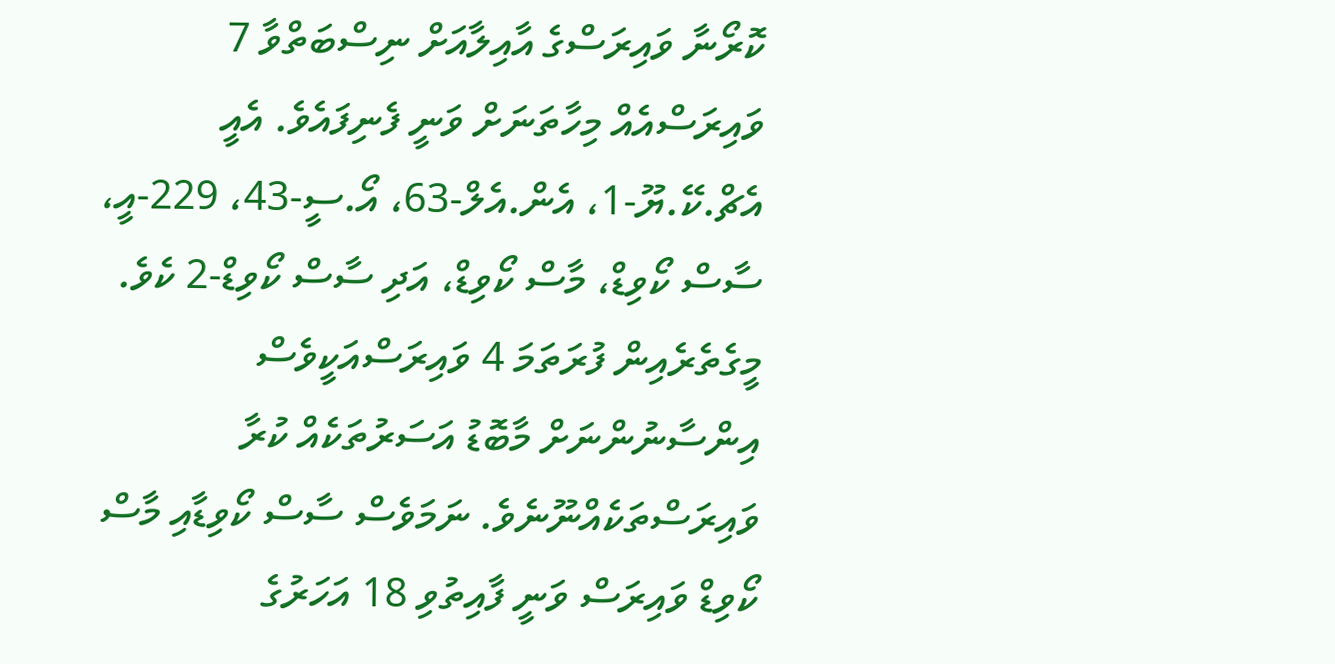ކޮރޯނާ ވައިރަސްގެ އާއިލާއަށް ނިސްބަތްވާ 7 ވައިރަސްއެއް މިހާތަނަށް ވަނީ ފެނިފައެވެ. އެއީ އެޗް.ކޭ.ޔޫ-1، އެން.އެލް-63، އޯ.ސީ-43، 229-އީ، ސާސް ކޯވިޑް، މާސް ކޯވިޑް، އަދި ސާސް ކޯވިޑް-2 ކެވެ. މީގެތެރެއިން ފުރަތަމަ 4 ވައިރަސްއަކީވެސް އިންސާނުންނަށް މާބޮޑު އަސަރުތަކެއް ކުރާ ވައިރަސްތަކެއްނޫނެވެ. ނަމަވެސް ސާސް ކޯވިޑާއި މާސް ކޯވިޑް ވައިރަސް ވަނީ ފާއިތުވި 18 އަހަރުގެ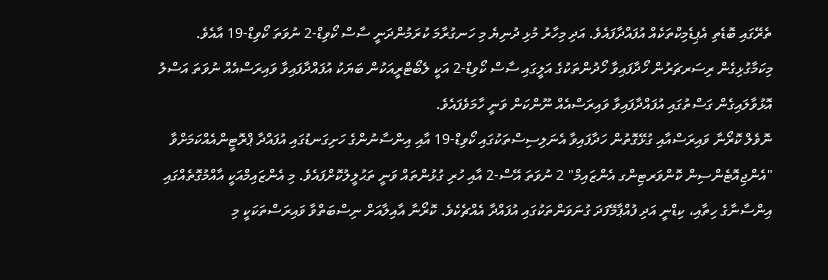ތެރޭގައި ބޮޑެތި އެޕިޑެމިކްތަކެއް އުފައްދާފައެވެ. އަދި މިހާރު މުޅި ދުނިޔެ މި ހަނގުރާމަ ކުރަމުންދަނީ ސާސް ކޯވިޑް-2 ނުވަތަ ކޯވިޑް-19 އާއެވެ.
މިކަމާގުޅިގެން ރިސަރޗަރުން ހޯދާފައިވާ ހޯދުންތަކުގެ އަލީގައި ސާސް ކޯވިޑް-2 އަކީ ލެބޯޓްރީއަކުން ބަޔަކު އުފައްދާފައިވާ ވައިރަސްއެއް ނުވަތަ އަސްލު އޮޅުވާލައިގެން ގަސްތުގައި އުފައްދާފައިވާ ވައިރަސްއެއް ނޫންކަން ވަނީ ހާމަވެފައެވެ.
ނޮވެލް ކޮރޯނާ ވައިރަސްއާއި ގުޅޭގޮތުން ހަދާފައިވާ އެނަލިސިސްތަކުގައި ކޯވިޑް-19 އާއި އިންސާނުންގެ ހަށިގަނޑުގައި އުފައްދާ ޕްރޮޓީންއެއްކަމަށްވާ "އެންޖިއޮޓެންސިން ކޮންވަރޓިންގ އެންޒައިމް" 2 ނުވަތަ އޭސް-2 އާއި ހުރި ގުޅުންތައް ވަނީ ތަޙުލީލުކޮށްފައެވެ. މި އެންޒައިމްއަކީ އާއްމުގޮތެއްގައި އިންސާނާގެ ހިތާއި، ކިޑްނީ އަދި ފުއްޕާމޭފަދަ ގުނަވަންތަކުގައި އުފައްދާ އެއްޗެކެވެ. ކޮރޯނާ އާއިލާއަށް ނިސްބަތްވާ ވައިރަސްތަކަކީ މި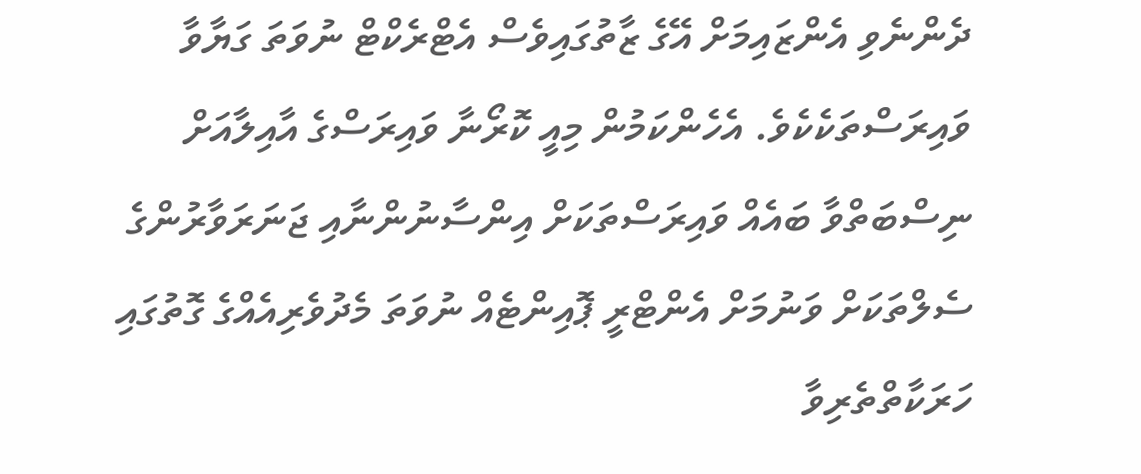ދެންނެވި އެންޒައިމަށް އޭގެ ޒާތުގައިވެސް އެޓްރެކްޓް ނުވަތަ ގަޔާވާ ވައިރަސްތަކެކެވެ. އެހެންކަމުން މިއީ ކޮރޯނާ ވައިރަސްގެ އާއިލާއަށް ނިސްބަތްވާ ބައެއް ވައިރަސްތަކަށް އިންސާނުންނާއި ޖަނަރަވާރުންގެ ސެލްތަކަށް ވަނުމަށް އެންޓްރީ ޕޮއިންޓެއް ނުވަތަ މެދުވެރިއެއްގެ ގޮތުގައި ހަރަކާތްތެރިވާ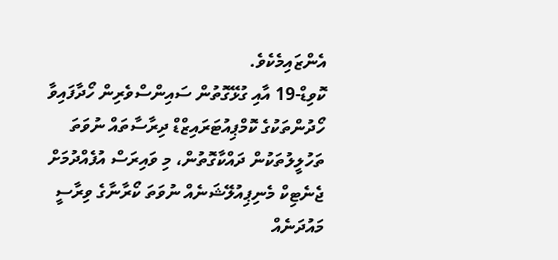އެންޒައިމެކެވެ.
ކޮވިޑް-19 އާއި ގުޅޭގޮތުން ސައިންސްވެރިން ހޯދާފައިވާ ހޯދުންތަކުގެ ކޮމްޕިއުޓަރައިޒްޑް ދިރާސާތައް ނުވަތަ ތަހުލީލުތަކުން ދައްކާގޮތުން، މި ވައިރަސް އުފެއްދުމަށް ޖެނެޓިކް މެނިޕިއުލޭޝަނެއް ނުވަތަ ކޯރާނާގެ ވިރާސީ މައުދަނެއް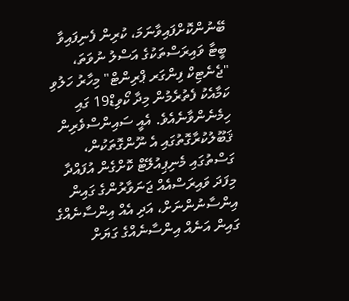ބޭނުންކޮށްފައިވާނަމަ، ކުރިން ފެނިފައިވާ ބީޓާ ވައިރަސްތަކުގެ އަސްލު ނުވަތަ، "ޖެނެޓިކް ފިންގަރ ޕްރިންޓް" މިހާރު ހަލުވި ކަމާއެކު ފެތުރެމުން މިދާ ކޯވިޑް19 ގައި ހިމެނެންވާނެއެވެ. އެއީ ސައިންސްވެރިން ޤަބޫލުކުރާގޮތުގައި އެ ނޫންގޮތަކުން، ގަސްތުގައި މެނިޕިއުލޭޓް ކޮށްގެން އުފައްދާ މިފަދަ ވައިރަސްއެއް ޖަނަވާރުންގެ ގައިން އިންސާނުންނަށް، އަދި އެއް އިންސާނެއްގެ ގައިން އަނެއް އިންސާނެއްގެ ގަޔަށް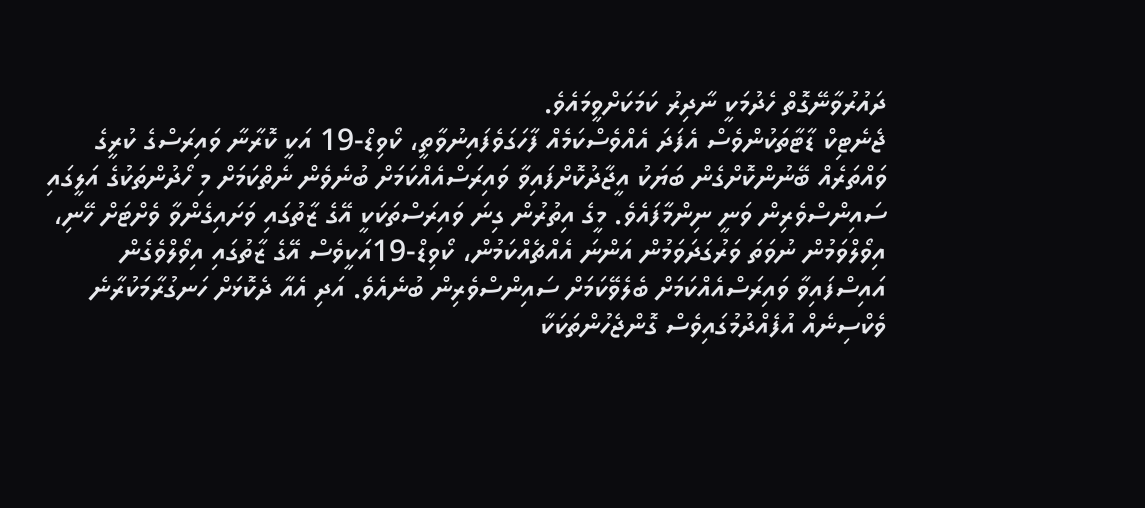ދައުރުވާނޭގޮތް ހެދުމަކީ ނާދިރު ކަމަކަށްވީމައެވެ.
ޖެނެޓިކް ޑާޓާތަކުންވެސް އެފަދަ އެއްވެސްކަމެއް ފާހަގަވެފައިނުވާތީ، ކޯވިޑް-19 އަކީ ކޮރާނާ ވައިރަސްގެ ކުރީގެ ވައްތަރެއް ބޭނުންކޮށްގެން ބަޔަކު އީޖާދުކޮށްފައިވާ ވައިރަސްއެއްކަމަށް ބުނެވެން ނެތްކަމަށް މި ހޯދުންތަކުގެ އަލީގައި ސައިންސްވެރިން ވަނީ ނިންމާފައެވެ. މީގެ އިތުރުން ގިނަ ވައިރަސްތަކަކީ އޭގެ ޒާތުގައި ވަށައިގެންވާ ވެށްޓަށް ހޭނި، އިވޯލްވަމުން ނުވަތަ ވަރުގަދަވަމުން އަންނަ އެއްޗެއްކަމުން، ކޯވިޑް-19އަކީވެސް އޭގެ ޒާތުގައި އިވޯލްވެގެން އައިސްފައިވާ ވައިރަސްއެއްކަމަށް ބެލެވޭކަމަށް ސައިންސްވެރިން ބުނެއެވެ. އަދި އެއާ ދެކޮޅަށް ހަނގުރާމަކުރާނެ ވެކްސިނެއް އުފެއްދުމުގައިވެސް ގޮންޖެހުންތަކަކާ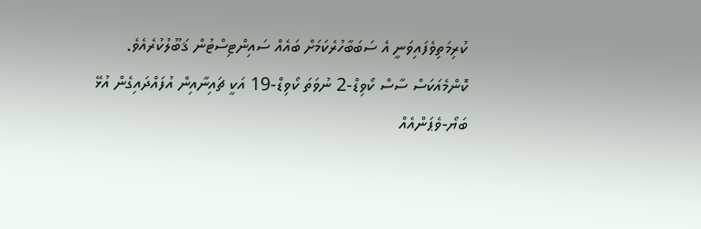ކުރިމަތިވެފައިވަނީ އެ ސަބަބާހުރެކަމަށް ބައެއް ސައިންޓިސްޓުން ޤަބޫލުކުރެއެވެ.
ކޮންމެއަކަސް ސާސް ކޯވިޑް-2 ނުވަތަ ކޯވިޑް-19 އަކީ ޗައިނާއިން އުފައްދައިގެން އުޅޭ ބަޔޯ-ވެޕަންއެއް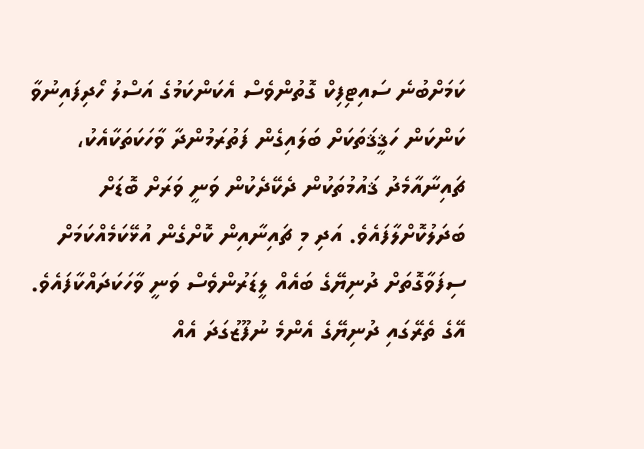ކަމަށްބުނެ ސައިޓިފިކް ގޮތުންވެސް އެކަންކަމުގެ އަސްލު ހޯދިފައިނުވާ ކަންކަން ހަޤީޤަތަކަށް ބަލައިގެން ފަތުރަމުންދާ ވާހަކަތަކާއެކު، ޗައިނާއާމެދު ޤައުމުތަކުން ދެކޭދެކުން ވަނީ ވަރަށް ބޮޑަށް ބަދަލުކޮށްލާފައެވެ. އަދި މި ޗައިނާއިން ކޮށްގެން އުޅޭކަމެއްކަމަށް ސިފަވާގޮތަށް ދުނިޔޭގެ ބައެއް ލީޑަރުންވެސް ވަނީ ވާހަކަދައްކާފައެވެ.
އޭގެ ތެރޭގައި ދުނިޔޭގެ އެންމެ ނުފޫޒުގަދަ އެއް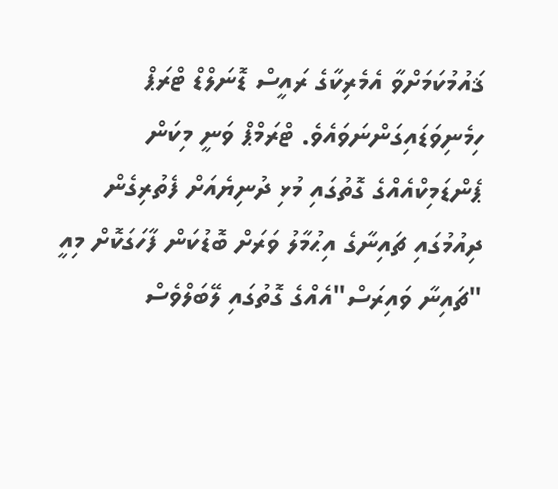ޤައުމުކަމަށްވާ އެމެރިކާގެ ރައީސް ޑޮނަލްޑް ޓްރަޕް ހިމެނިވަޑައިގަންނަވައެވެ. ޓްރަމްޕް ވަނީ މިކަން ޕެންޑަމިކްއެއްގެ ގޮތުގައި މުޅި ދުނިޔެއަށް ފެތުރިގެން ދިއުމުގައި ޗައިނާގެ އިޙުމާލު ވަރަށް ބޮޑުކަން ފާހަގަކޮށް މިއީ "ޗައިނާ ވައިރަސް"އެއްގެ ގޮތުގައި ލޭބަލްވެސް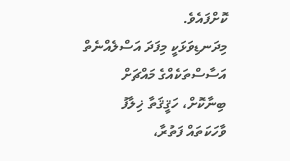ކޮށްފައެވެ.
މިދަނޑިވަޅަކީ މިފަދަ އަސްލެއްނެތް އަސާސްތަކެއްގެ މައްޗަށް ބިނާކޮށް، ހަޤީޤަތާ ޚިލާފު ވާހަކަތައް ފަތުރާ،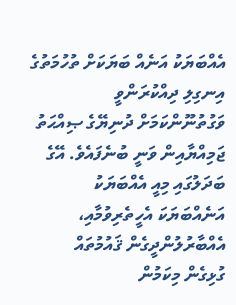އެއްބަޔަކު އަނެއް ބަޔަކަށް ތުހުމަތުގެ އިނގިލި ދިއްކުރަންވީ ވަގުތުނޫންކަމަށް ދުނިޔޭގެ ޞިއްޙަތު ޖަމިއްޔާއިން ވަނީ ބުނެފައެވެ. އޭގެ ބަދަލުގައި މިއީ އެއްބަޔަކު އަނެއްބަޔަކަ އެހީތެރިވުމާއި، އެއްބާރުލުންދީގެން ޤައުމުތައް ގުޅިގެން މިކަމުން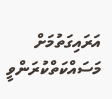އަރައިގަތުމަށް މަސައްކަތްކުރަންވީ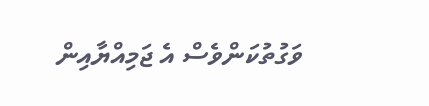ވަގުތުކަންވެސް އެ ޖަމިއްޔާއިން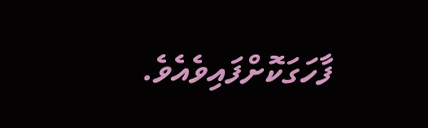ފާހަގަކޮށްފައިވެއެވެ.